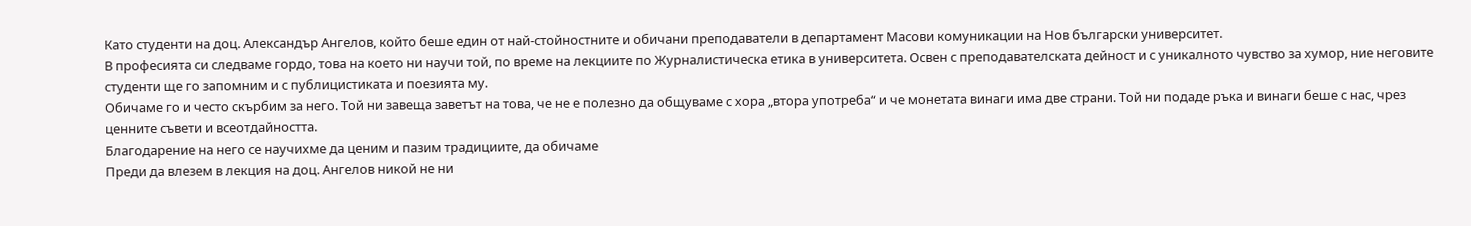Като студенти на доц. Александър Ангелов, който беше един от най-стойностните и обичани преподаватели в департамент Масови комуникации на Нов български университет.
В професията си следваме гордо, това на което ни научи той, по време на лекциите по Журналистическа етика в университета. Освен с преподавателската дейност и с уникалното чувство за хумор, ние неговите студенти ще го запомним и с публицистиката и поезията му.
Обичаме го и често скърбим за него. Той ни завеща заветът на това, че не е полезно да общуваме с хора „втора употреба“ и че монетата винаги има две страни. Той ни подаде ръка и винаги беше с нас, чрез ценните съвети и всеотдайността.
Благодарение на него се научихме да ценим и пазим традициите, да обичаме
Преди да влезем в лекция на доц. Ангелов никой не ни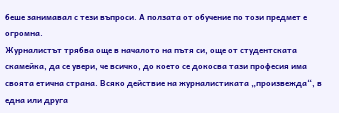беше занимавал с тези въпроси. А ползата от обучение по този предмет е огромна.
Журналистът трябва още в началото на пътя си, още от студентската скамейка, да се увери, че всичко, до което се докосва тази професия има своята етична страна. Всяко действие на журналистиката „произвежда“, в една или друга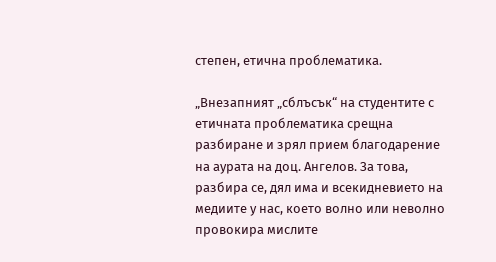степен, етична проблематика.

„Внезапният „сблъсък“ на студентите с етичната проблематика срещна разбиране и зрял прием благодарение на аурата на доц. Ангелов. За това, разбира се, дял има и всекидневието на медиите у нас, което волно или неволно провокира мислите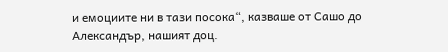и емоциите ни в тази посока“, казваше от Сашо до Александър, нашият доц.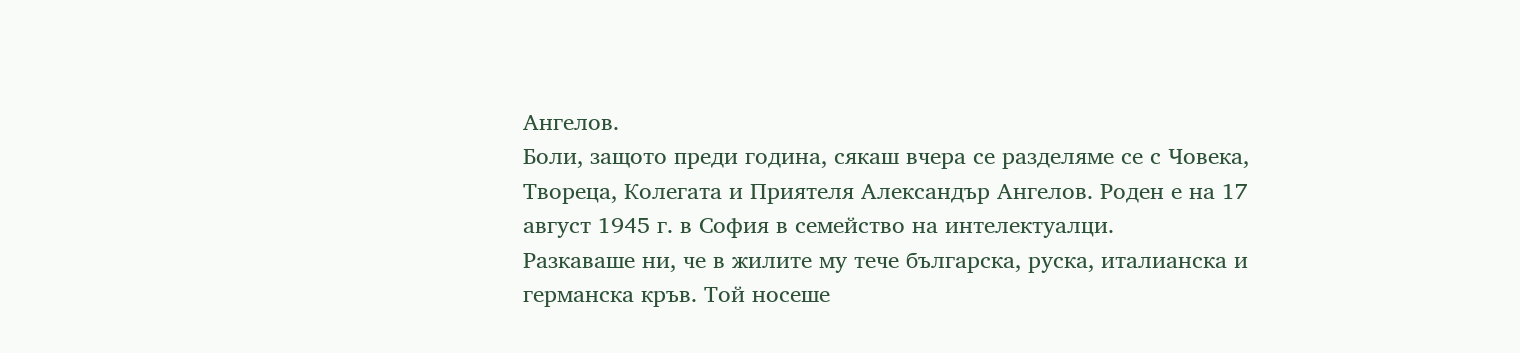Ангелов.
Боли, защото преди година, сякаш вчера се разделяме се с Човека, Твореца, Колегата и Приятеля Александър Ангелов. Роден е на 17 август 1945 г. в София в семейство на интелектуалци.
Разкаваше ни, че в жилите му тече българска, руска, италианска и германска кръв. Той носеше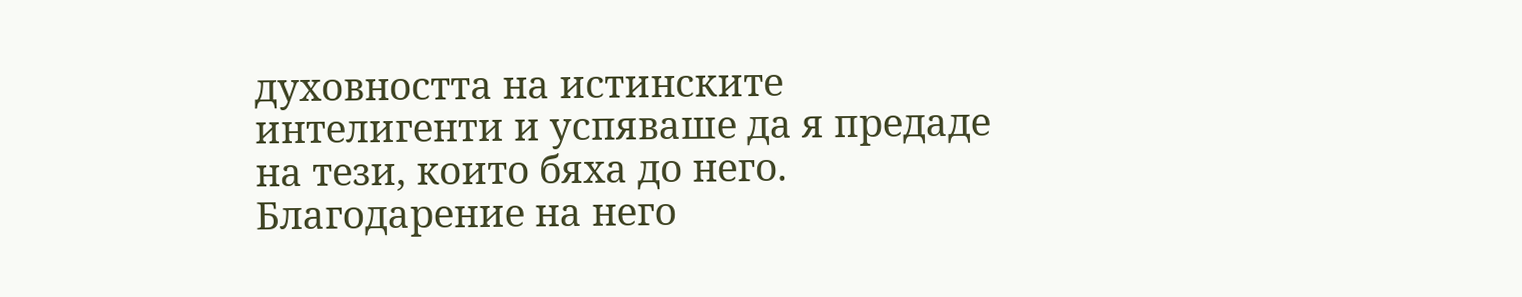духовността на истинските интелигенти и успяваше да я предаде на тези, които бяха до него.
Благодарение на него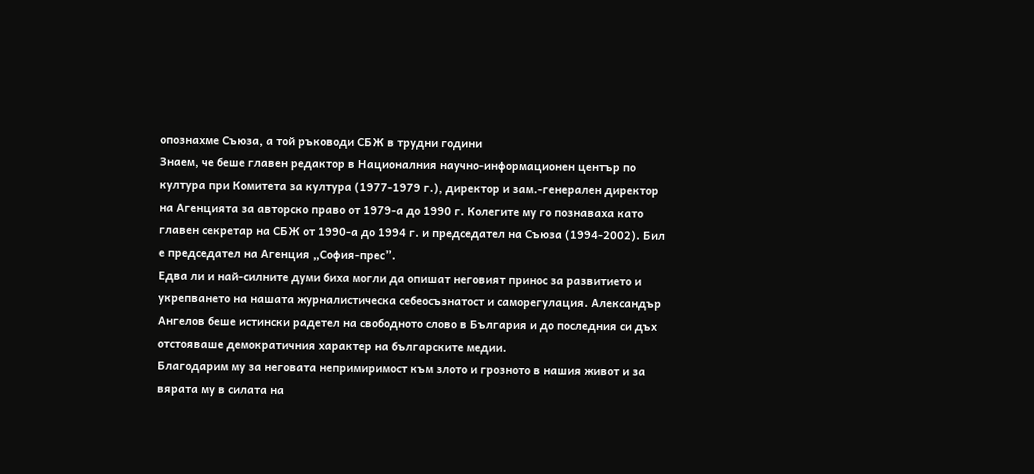опознахме Съюза, а той ръководи СБЖ в трудни години
Знаем, че беше главен редактор в Националния научно-информационен център по култура при Комитета за култура (1977-1979 г.), директор и зам.-генерален директор на Агенцията за авторско право от 1979-а до 1990 г. Колегите му го познаваха като главен секретар на СБЖ от 1990-а до 1994 г. и председател на Съюза (1994-2002). Бил е председател на Агенция „София-прес”.
Едва ли и най-силните думи биха могли да опишат неговият принос за развитието и укрепването на нашата журналистическа себеосъзнатост и саморегулация. Александър Ангелов беше истински радетел на свободното слово в България и до последния си дъх отстояваше демократичния характер на българските медии.
Благодарим му за неговата непримиримост към злото и грозното в нашия живот и за вярата му в силата на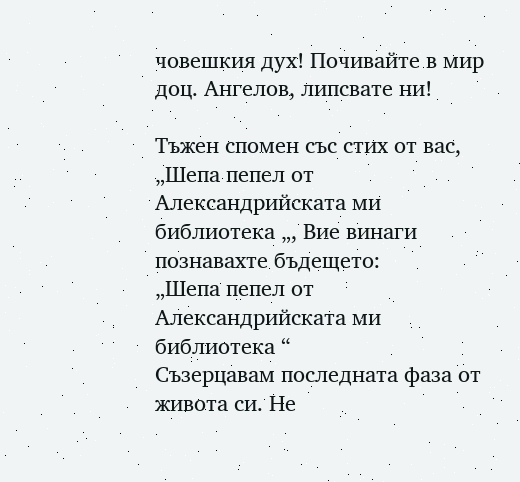човешкия дух! Почивайте в мир доц. Ангелов, липсвате ни!

Тъжен спомен със стих от вас, „Шепа пепел от Александрийската ми библиотека „, Вие винаги познавахте бъдещето:
„Шепа пепел от Александрийската ми библиотека “
Съзерцавам последната фаза от живота си. Не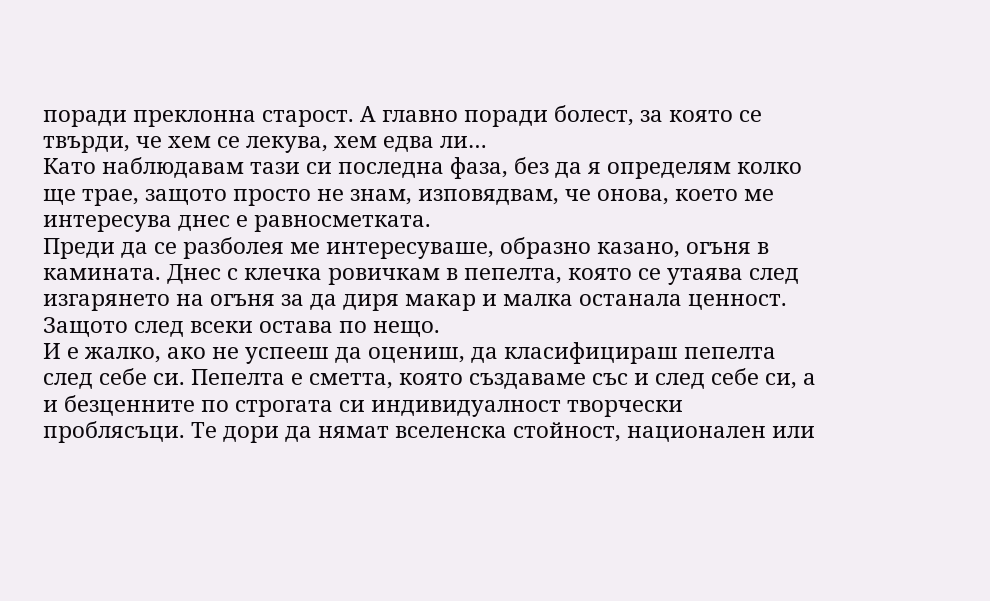поради преклонна старост. А главно поради болест, за която се твърди, че хем се лекува, хем едва ли…
Като наблюдавам тази си последна фаза, без да я определям колко ще трае, защото просто не знам, изповядвам, че онова, което ме интересува днес е равносметката.
Преди да се разболея ме интересуваше, образно казано, огъня в камината. Днес с клечка ровичкам в пепелта, която се утаява след изгарянето на огъня за да диря макар и малка останала ценност. Защото след всеки остава по нещо.
И е жалко, ако не успееш да оцениш, да класифицираш пепелта след себе си. Пепелта е сметта, която създаваме със и след себе си, а и безценните по строгата си индивидуалност творчески проблясъци. Те дори да нямат вселенска стойност, национален или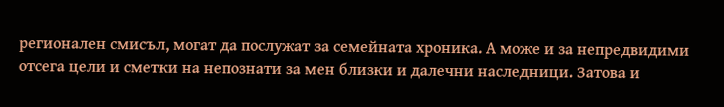регионален смисъл, могат да послужат за семейната хроника. А може и за непредвидими отсега цели и сметки на непознати за мен близки и далечни наследници. Затова и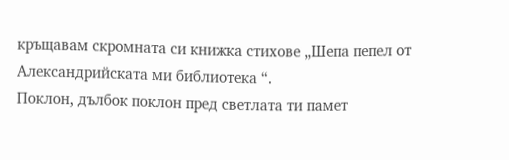кръщавам скромната си книжка стихове „Шепа пепел от Александрийската ми библиотека “.
Поклон, дълбок поклон пред светлата ти памет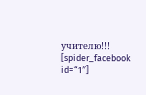учителю!!!
[spider_facebook id=“1″]